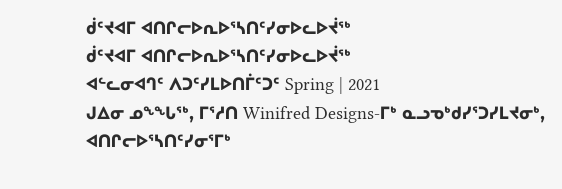ᑰᑦᔪᐊᒥ ᐊᑎᒋᓕᐅᕆᐅᕐᓴᑎᑦᓯᓂᐅᓚᐅᔫᖅ
ᑰᑦᔪᐊᒥ ᐊᑎᒋᓕᐅᕆᐅᕐᓴᑎᑦᓯᓂᐅᓚᐅᔫᖅ
ᐊᓪᓚᓂᐊᒉᑦ ᐱᑐᑦᓯᒪᐅᑎᒦᑦᑐᑦ Spring | 2021
ᒍᐃᓂ ᓄᖕᖓᖅ, ᒥᕐᓱᑎ Winifred Designs-ᒥᒃ ᓇᓗᓀᒃᑯᓯᕐᑐᓯᒪᔪᓂᒃ, ᐊᑎᒋᓕᐅᕐᓴᑎᑦᓯᓂᕐᒥᒃ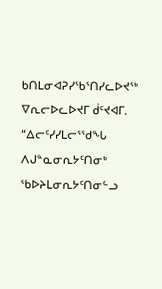ᑲᑎᒪᓂᐊᕈᓯᖃᕐᑎᓯᓚᐅᔪᖅ ᐁᕆᓕᐅᓚᐅᔪᒥ ᑰᑦᔪᐊᒥ. “ᐃᓕᑦᓯᓯᒪᓕᕐᖁᖓ ᐱᒍᓐᓇᓂᕆᔭᑦᑎᓂᒃ ᖃᐅᔨᒪᓂᕆᔭᑦᑎᓂᓪᓗ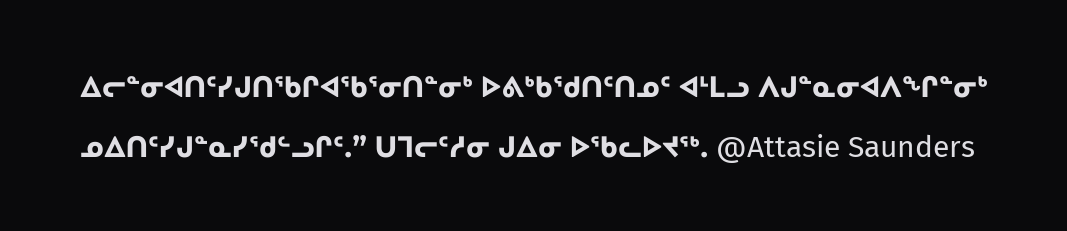ᐃᓕᓐᓂᐊᑎᑦᓯᒍᑎᖃᒋᐊᖃᕐᓂᑎᓐᓂᒃ ᐅᕕᒃᑲᖁᑎᑦᑎᓄᑦ ᐊᒻᒪᓗ ᐱᒍᓐᓇᓂᐊᐱᖏᓐᓂᒃ ᓄᐃᑎᑦᓯᒍᓐᓇᓯᖁᓪᓗᒋᑦ.” ᑌᒣᓕᑦᓱᓂ ᒍᐃᓂ ᐅᖃᓚᐅᔪᖅ. @Attasie Saunders